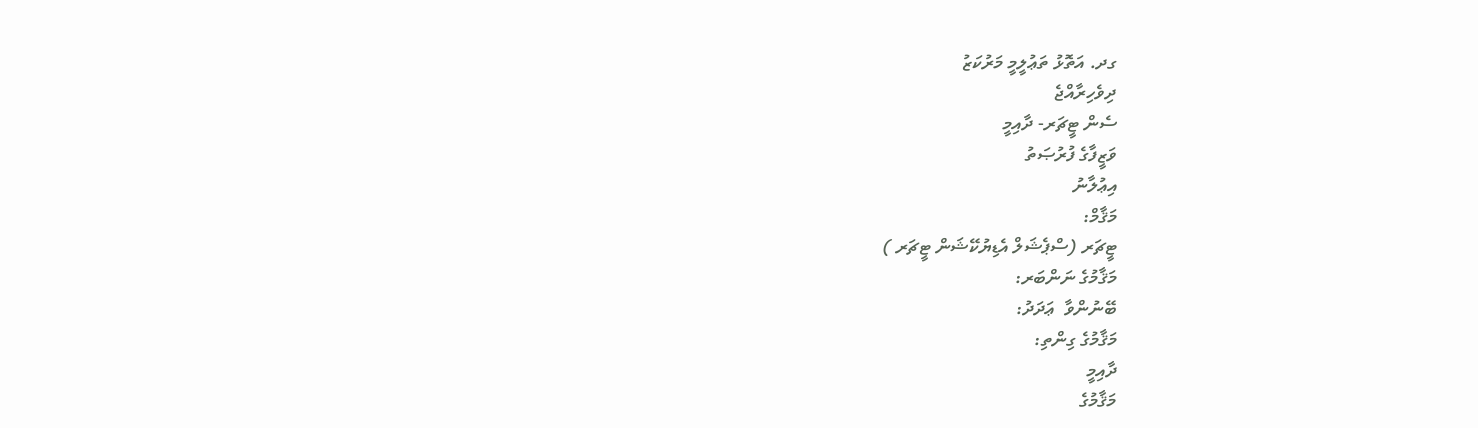ގދ. އަތޮޅު ތަޢުލީމީ މަރުކަޒު
ދިވެހިރާއްޖެ
ސެން ޓީޗަރ- ދާއިމީ
ވަޒީފާގެ ފުރުޞަތު
އިޢުލާނު
މަޤާމް:
ޓީޗަރ (ސްޕެޝަލް އެޑިޔުކޭޝަން ޓީޗަރ )
މަޤާމުގެ ނަންބަރ:
ބޭނުންވާ  ޢަދަދު:
މަޤާމުގެ ގިންތި:
ދާއިމީ
މަޤާމުގެ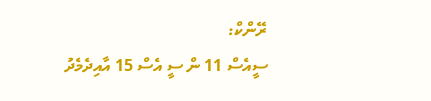ރޭންކް:
ސީއެސް 11 ން ސީ އެސް 15 އާއިދެމެދު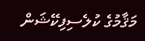މަޤާމުގެ ކުލެސިފިކޭޝަން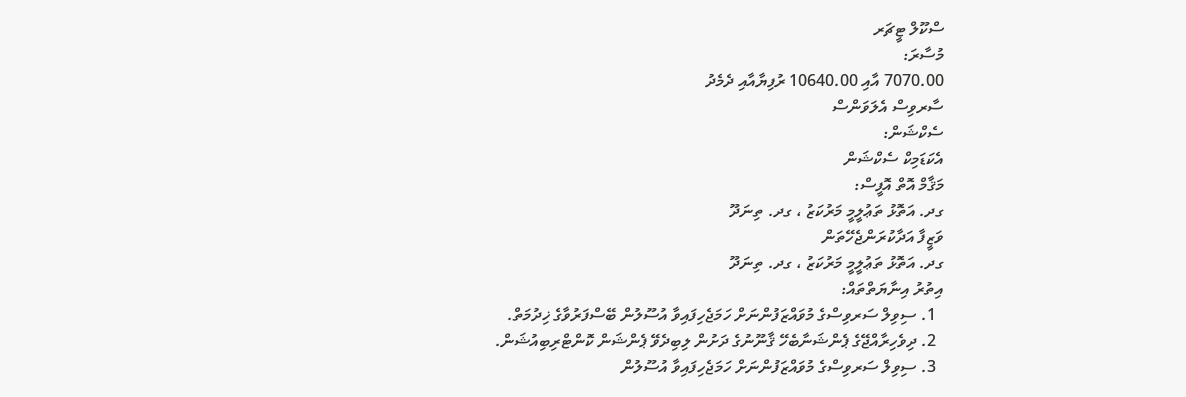ސްކޫލް ޓީޗަރ
މުސާރަ:
7070.00 އާއި 10640.00 ރުފިޔާއާއި ދެމެދު
ސާރވިސް އެލަވަންސް
ސެކްޝަން:
އެކަޑަމިކް ސެކްޝަން
މަޤާމް އޮތް އޮފީސް:
ގދ. އަތޮޅު ތަޢުލީމީ މަރުކަޒު ، ގދ. ތިނަދޫ
ވަޒީފާ އަދާކުރަންޖެހޭތަން
ގދ. އަތޮޅު ތަޢުލީމީ މަރުކަޒު ، ގދ. ތިނަދޫ
އިތުރު އިނާޔަތްތައް:
  1. ސިވިލް ސަރވިސްގެ މުވައްޒަފުންނަށް ހަމަޖެހިފައިވާ އުސޫލުން ބޭސްފަރުވާގެ ޚިދުމަތް.
  2. ދިވެހިރާއްޖޭގެ ޕެންޝަނާބެހޭ ޤާނޫނުގެ ދަށުން ލިބިދެވޭ ޕެންޝަން ކޮންޓްރިބިއުޝަން.
  3. ސިވިލް ސަރވިސްގެ މުވައްޒަފުންނަށް ހަމަޖެހިފައިވާ އުސޫލުން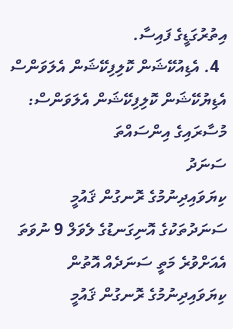އިތުރުގަޑީގެ ފައިސާ.
  4. އެޑިއުކޭޝަން ކޮލިފިކޭޝަން އެލަވަންސް
އެޑިޔުކޭޝަން ކޮލިފިކޭޝަން އެލަވަންސް:
މުސާރައިގެ އިންސައްތަ
ސަނަދު
ކިޔަވައިދިނުމުގެ ރޮނގުން ޤައުމީ ސަނަދުތަކުގެ އޮނިގަނޑުގެ ލެވަލް 9 ނުވަތަ އެއަށްވުރެ މަތީ ސަނަދެއް އޮތުން
ކިޔަވައިދިނުމުގެ ރޮނގުން ޤައުމީ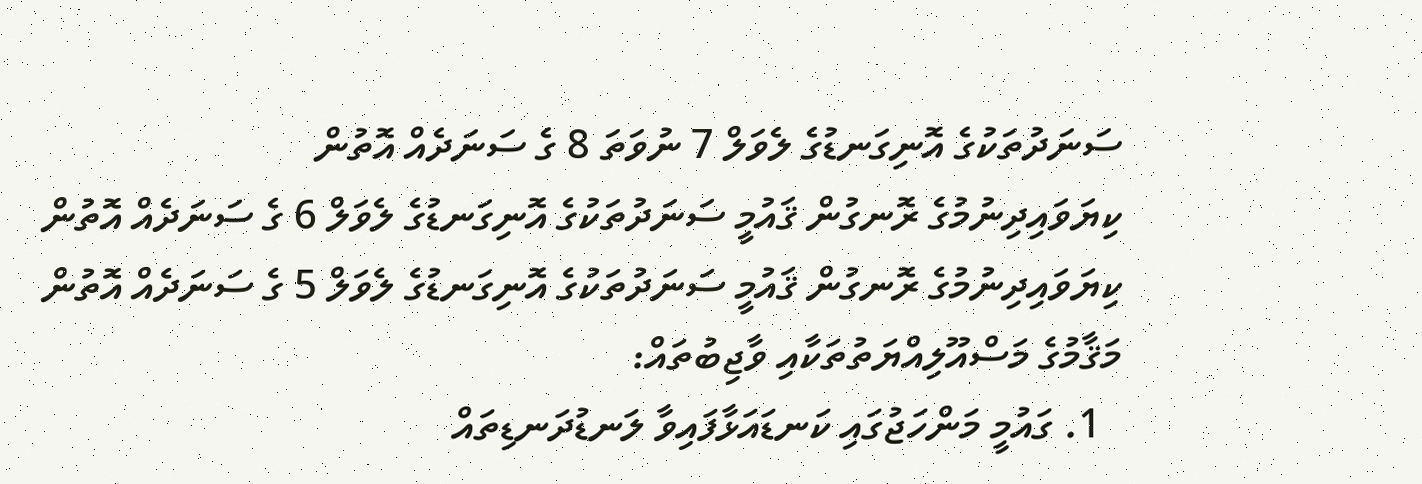ސަނަދުތަކުގެ އޮނިގަނޑުގެ ލެވަލް 7 ނުވަތަ 8 ގެ ސަނަދެއް އޮތުން
ކިޔަވައިދިނުމުގެ ރޮނގުން ޤައުމީ ސަނަދުތަކުގެ އޮނިގަނޑުގެ ލެވަލް 6 ގެ ސަނަދެއް އޮތުން
ކިޔަވައިދިނުމުގެ ރޮނގުން ޤައުމީ ސަނަދުތަކުގެ އޮނިގަނޑުގެ ލެވަލް 5 ގެ ސަނަދެއް އޮތުން
މަޤާމުގެ މަސްއޫލިއްޔަތުތަކާއި ވާޖިބުތައް:
  1. ގައުމީ މަންހަޖުގައި ކަނޑައަޅާފައިވާ ލަނޑުދަނޑިތައް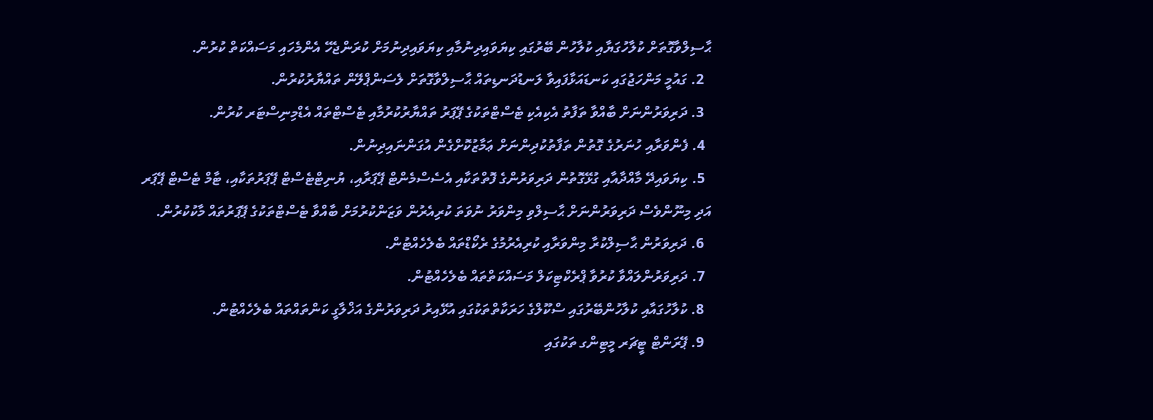ޙާސިލްވާގޮތަށް ކުލާހުގަޔާއި ކުލާހުން ބޭރުގައި ކިޔަވައިދިނުމާއި ކިޔަވައިދިނުމަށް ކުރަންޖެހޭ އެންމެހައި މަސައްކަތް ކުރުން.
  2. ގައުމީ މަންހަޖުގައި ކަނޑައަޅާފައިވާ ލަނޑުދަނޑިތައް ޙާސިލްވާގޮތަށް ލެސަންޕްލޭން ތައްޔާރުކުރުން.
  3. ދަރިވަރުންނަށް ބާއްވާ ތަފާތު އެކިއެކި ޓެސްޓްތަކުގެ ޕޭޕަރު ތައްޔާރުކުރުމާއި ޓެސްޓްތައް އެޑްމިނިސްޓަރ ކުރުން.
  4. ފެންވަރާއި ހުނަރުގެ ގޮތުން ތަފާތުކުދިންނަށް ޢަމާޒުކޮށްގެން އުގަންނައިދިނުން.
  5. ކިޔަވައިދޭ މާއްދާއާއި ގުޅޭގޮތުން ދަރިވަރުންގެ ފޮތްތަކާއި އެސެސްމެންޓް ޕޭޕަރާއި، ޔުނިޓްޓެސްޓް ޕޭޕަރުތަކާއި، ޓާމް ޓެސްޓް ޕޭޕަރ އަދި މިނޫންވެސް ދަރިވަރުންނަށް ޙާސިލްވި މިންވަރު ނުވަތަ ކުރިއެރުން ވަޒަންކުރުމަށް ބާއްވާ ޓެސްޓްތަކުގެ ޕޭޕަރުތައް މާކުކުރުން.
  6. ދަރިވަރުން ޙާސިލްކުރާ މިންވަރާއި ކުރިއެރުމުގެ ރެކޯޑްތައް ބެލެހެއްޓުން.
  7. ދަރިވަރުންލައްވާ ކުރުވާ ޕްރެކްޓިކަލް މަސައްކަތްތައް ބެލެހެއްޓުން.
  8. ކުލާހުގައާއި ކުލާހުންބޭރުގައި ސްކޫލްގެ ހަރަކާތްތަކުގައި އުޅޭއިރު ދަރިވަރުންގެ އަޚްލާގީ ކަންތައްތައް ބެލެހެއްޓުން.
  9. ޕޭރަންޓް ޓީޗަރ މީޓިންގ ތަކުގައި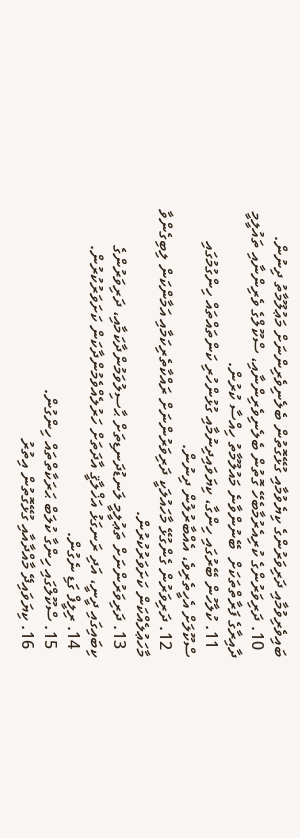ބައިވެރިވުމާއި ދަރިވަރުންގެ ކިޔެވުމާއި ގުޅޭގޮތުން ބެލެނިވެރިންނަށް މަޢުލޫމާތު ދިނުން.
  10. ދަރިވަރުންގެ ކުރިއެރުމާބެހޭ ގޮތުން ބެލެނިވެރިންނާއި، ސްކޫލްގެ ވެރިންނާއި ތައުލީމީ ދާއިރާގެ ފަރާތްތަކަށް  ބޭނުންވާނެ މައުލޫމާތު ހިއްސާ ކުރުން.
  11. ކުލާހުން ބޭރުގައި ހިންގާ، ކިޔަވައިދިނުމާއި ގުޅުންހުރި ކަންތައްތައް ހިންގުމުގައި ސްކޫލަށް އެހީތެރިވެ، އެއްބާރުލުން ދިނުން.
  12. ދަރިވަރުން ގެންގުޅޭ މާހައުލަކީ ދަރިވަރުންނަށް ރައްކާތެރިކަމާއި އަމާންކަން ލިބިގެންވާ މާހަޢުލެއްކަން ކަށަވަރުކުރުން.
  13. ދަރިވަރުންނަށް ތަޢުލީމީ ލަނޑުދަނޑިތަށް ޙާސިލުވަމުންދާކަމާއި، ދަރިވަރުންގެ ކިބައިގައި ދީނީ، އަދި ރަނގަޅު އަޚްލާޤީ އާދަތަށް ހަރުލެއްވެމުންދާކަން ކަށަވަރުކުރުން.
  14. ރިލީފް ގަޑި ނެގުން.
  15. ސްކޫލްގައި ހިންގާ ކުލަބް ޙަރަކާތްތައް ހިންގުން.
  16. ކިޔަވައިދޭ މާއްދާއާއި ގުޅޭގޮތުން އިތުރު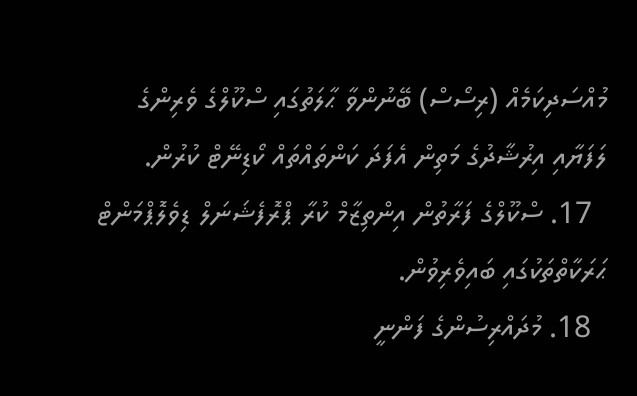މުއްސަދިކަމެއް (ރިސޯސް) ބޭނުންވާ ޙާލަތުގައި ސްކޫލްގެ ވެރިންގެ ލަފަޔާއި އިރުޝާދުގެ މަތިން އެފަދަ ކަންތައްތައް ކޯޑިނޭޓް ކުރުން.
  17. ސްކޫލްގެ ފަރާތުން އިންތިޒާމް ކުރާ ޕްރޮފެޝަނަލް ޑިވެލޮޕްމަންޓް ޙަރަކާތްތަކުގައި ބައިވެރިވުން.
  18. މުދައްރިސުންގެ ފަންނީ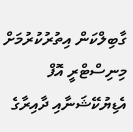ގާބިލްކަން އިތުރުކުރުމަށް މިނިސްޓްރީ އޮފް އެޑިޔުކޭޝަނާއި ދާއިރާގެ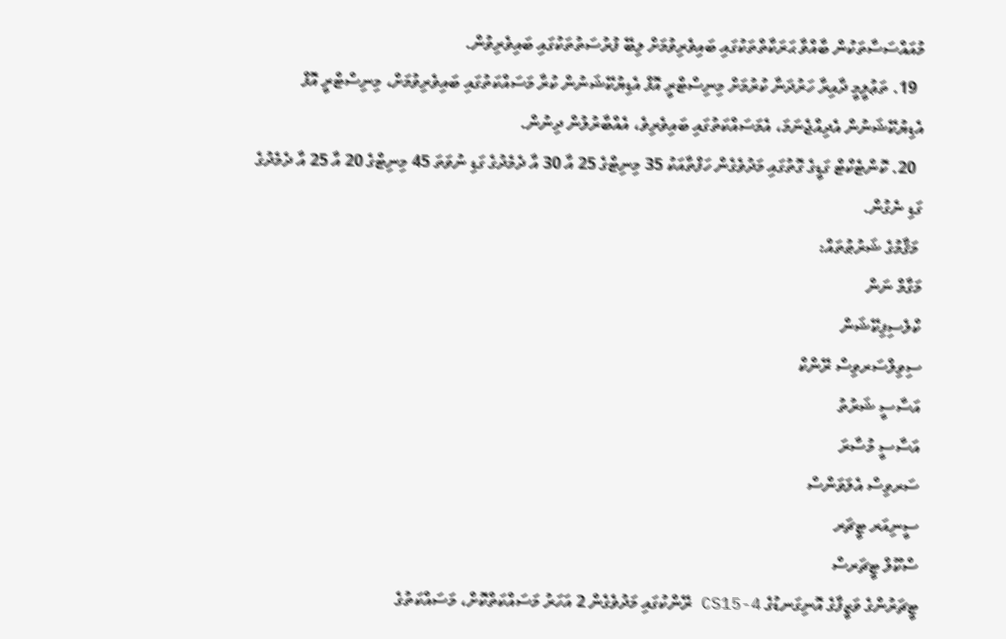މުއައްސަސާތަކުން ބާއްވާ ޙަރަކާތްތަކުގައި ބައިވެރިވުމަށް ލިބޭ ފުރުސަތުތަކުގައި ބައިވެރިވުން.
  19. ތަޢުލީމީ ދާއިރާ ހަރުދަނާ ކުރުމަށް މިނިސްޓްރީ އޮފް އެޑިޔުކޭޝަނުން ކުރާ މަސައްކަތުގައި ބައިވެރިވުމަށް، މިނިސްޓްރީ އޮފް އެޑިޔުކޭޝަނުން އެދިއްޖެނަމަ، އެމަސައްކަތުގައި ބައިވެރިވެ، އެއްބާރުލުން ދިނުން.
  20. ކޮންޓެކްޓް ގަޑީގެ ގޮތުގައި މަދުވެގެން ހަފްތާއަކު 35 މިނިޓްގެ 25 އާ 30 އާ ދެމެދުގެ ގަޑި ނުވަތަ 45 މިނިޓްގެ 20 އާ 25 އާ ދެމެދުގެ ގަޑި ނެގުން.
 މަޤާމުގެ ޝަރުޠުތައް:
މަގާމް ނަން
ކްލެސިފިކޭޝަން
ސިވިލްސަރވިސް ރޭންކް
އަސާސީ ޝަރުތު
އަސާސީ މުސާރަ
ސަރވިސް އެލަވަންސް
ސީނިއަރ ޓީޗަރ
ސްކޫލް ޓީޗަރސް
ޓީޗަރުންގެ ވަޒީފާގެ އޮނިގަނޑުގެ CS15-4 ރޭންކުގައި މަދުވެގެން 2 އަހަރު މަސައްކަތްކޮށް، މަސައްކަތުގެ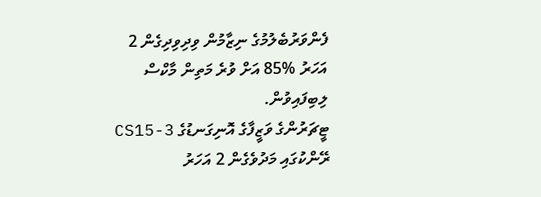ފެންވަރުބެލުމުގެ ނިޒާމުން ވިދިވިދިގެން 2 އަހަރު %85 އަށް ވުރެ މަތިން މާކްސް ލިބިފައިވުން.
ޓީޗަރުންގެ ވަޒީފާގެ އޮނިގަނޑުގެ CS15-3 ރޭންކުގައި މަދުވެގެން 2 އަހަރު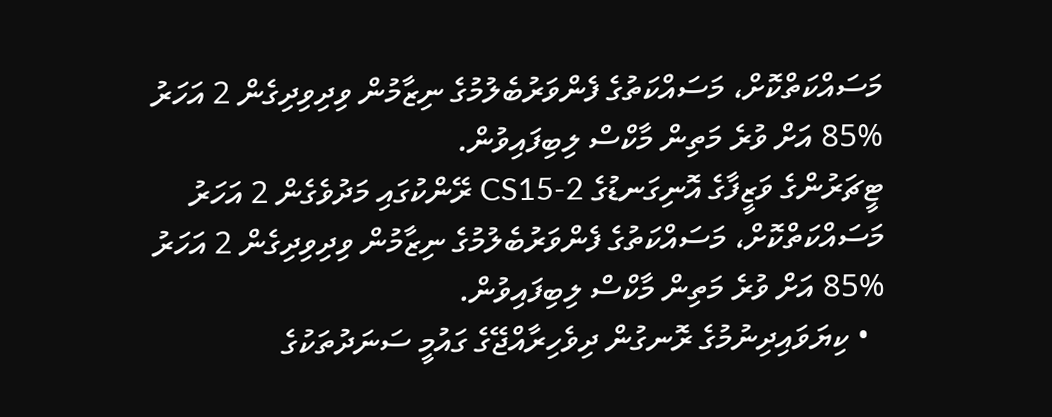މަސައްކަތްކޮށް، މަސައްކަތުގެ ފެންވަރުބެލުމުގެ ނިޒާމުން ވިދިވިދިގެން 2 އަހަރު %85 އަށް ވުރެ މަތިން މާކްސް ލިބިފައިވުން.
ޓީޗަރުންގެ ވަޒީފާގެ އޮނިގަނޑުގެ CS15-2 ރޭންކުގައި މަދުވެގެން 2 އަހަރު މަސައްކަތްކޮށް، މަސައްކަތުގެ ފެންވަރުބެލުމުގެ ނިޒާމުން ވިދިވިދިގެން 2 އަހަރު %85 އަށް ވުރެ މަތިން މާކްސް ލިބިފައިވުން.
  • ކިޔަވައިދިނުމުގެ ރޮނގުން ދިވެހިރާއްޖޭގެ ގައުމީ ސަނަދުތަކުގެ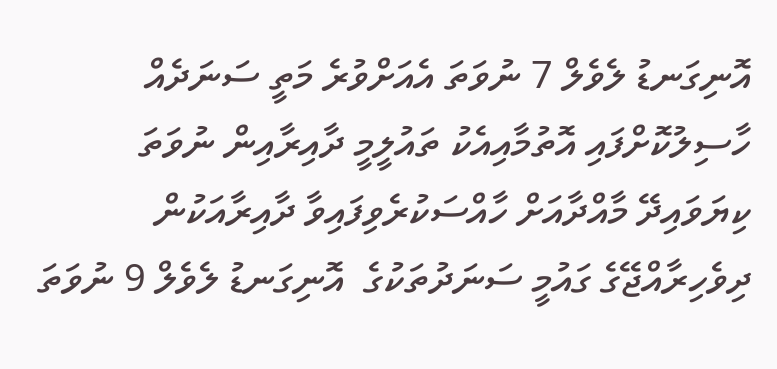އޮނިގަނޑު ލެވެލް 7 ނުވަތަ އެއަށްވުރެ މަތީ ސަނަދެއް ހާސިލުކޮށްފައި އޮތުމާއިއެކު ތައުލީމީ ދާއިރާއިން ނުވަތަ ކިޔަވައިދޭ މާއްދާއަށް ހާއްސަކުރެވިފައިވާ ދާއިރާއަކުން ދިވެހިރާއްޖޭގެ ގައުމީ ސަނަދުތަކުގެ  އޮނިގަނޑު ލެވެލް 9 ނުވަތަ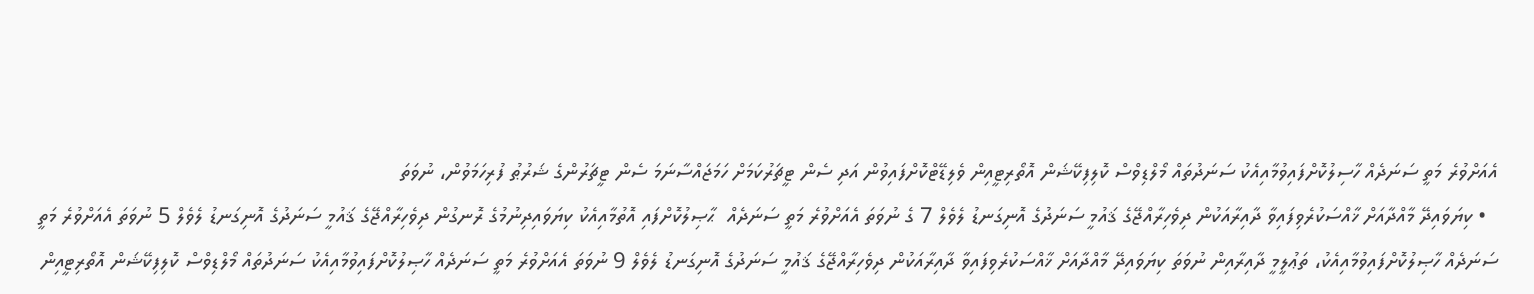އެއަށްވުރެ މަތީ ސަނަދެއް ހާސިލުކޮށްފައިވުމާއިއެކު ސަނަދުތައް މޯލްޑިވްސް ކޮލިފިކޭޝަން އޮތޯރިޓީއިން ވެލިޑޭޓްކޮށްފައިވުން އަދި ސެން ޓީޗަރުކަމަށް ހަމަޖައްސާނަމަ ސެން ޓީޗަރުންގެ ޝަރުޠު ފުރިހަމަވުން، ނުވަތަ
  • ކިޔަވައިދޭ މާއްދާއަށް ޚާއްސަކުރެވިފައިވާ ދާއިރާއަކުން ދިވެހިރާއްޖޭގެ ޤައުމީ ސަނަދުގެ އޮނިގަނޑު ލެވެލް 7 ގެ ނުވަތަ އެއަށްވުރެ މަތީ ސަނަދެއް  ޙާޞިލުކޮށްފައި އޮތުމާއިއެކު ކިޔަވައިދިނުމުގެ ރޮނގުން ދިވެހިރާއްޖޭގެ ޤައުމީ ސަނަދުގެ އޮނިގަނޑު ލެވެލް 5 ނުވަތަ އެއަށްވުރެ މަތީ ސަނަދެއް ހާޞިލުކޮށްފައިވުމާއިއެކު، ތަޢުލީމީ ދާއިރާއިން ނުވަތަ ކިޔަވައިދޭ މާއްދާއަށް ޚާއްސަކުރެވިފައިވާ ދާއިރާއަކުން ދިވެހިރާއްޖޭގެ ޤައުމީ ސަނަދުގެ އޮނިގަނޑު ލެވެލް 9 ނުވަތަ އެއަށްވުރެ މަތީ ސަނަދެއް ހާޞިލުކޮށްފައިވުމާއިއެކު ސަނަދުތައް މޯލްޑިވްސް ކޮލިފިކޭޝަން އޮތޯރިޓީއިން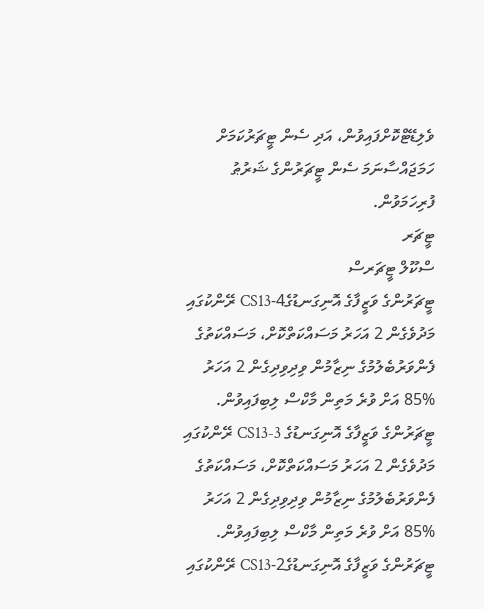ވެލިޑޭޓްކޮށްފައިވުން، އަދި ސެން ޓީޗަރުކަމަށް ހަމަޖައްސާނަމަ ސެން ޓީޗަރުންގެ ޝަރުޠު ފުރިހަމަވުން.
ޓީޗަރ
ސްކޫލް ޓީޗަރސް
ޓީޗަރުންގެ ވަޒީފާގެ އޮނިގަނޑުގެ4-CS13 ރޭންކުގައި މަދުވެގެން 2 އަހަރު މަސައްކަތްކޮށް، މަސައްކަތުގެ ފެންވަރުބެލުމުގެ ނިޒާމުން ވިދިވިދިގެން 2 އަހަރު %85 އަށް ވުރެ މަތިން މާކްސް ލިބިފައިވުން.
ޓީޗަރުންގެ ވަޒީފާގެ އޮނިގަނޑުގެ 3-CS13 ރޭންކުގައި މަދުވެގެން 2 އަހަރު މަސައްކަތްކޮށް، މަސައްކަތުގެ ފެންވަރުބެލުމުގެ ނިޒާމުން ވިދިވިދިގެން 2 އަހަރު %85 އަށް ވުރެ މަތިން މާކްސް ލިބިފައިވުން.
ޓީޗަރުންގެ ވަޒީފާގެ އޮނިގަނޑުގެ2-CS13 ރޭންކުގައި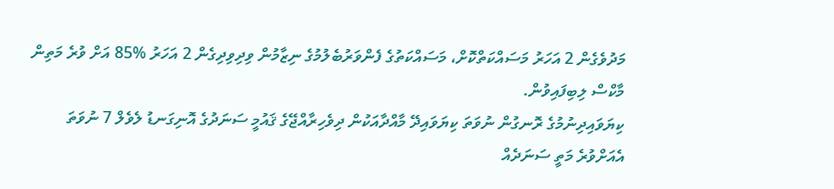މަދުވެގެން 2 އަހަރު މަސައްކަތްކޮށް، މަސައްކަތުގެ ފެންވަރުބެލުމުގެ ނިޒާމުން ވިދިވިދިގެން 2 އަހަރު %85 އަށް ވުރެ މަތިން މާކްސް ލިބިފައިވުން.
ކިޔަވައިދިނުމުގެ ރޮނގުން ނުވަތަ ކިޔަވައިދޭ މާއްދާއަކުން ދިވެހިރާއްޖޭގެ ޤައުމީ ސަނަދުގެ އޮނިގަނޑު ލެވެލް 7 ނުވަތަ  އެއަށްވުރެ މަތީ ސަނަދެއް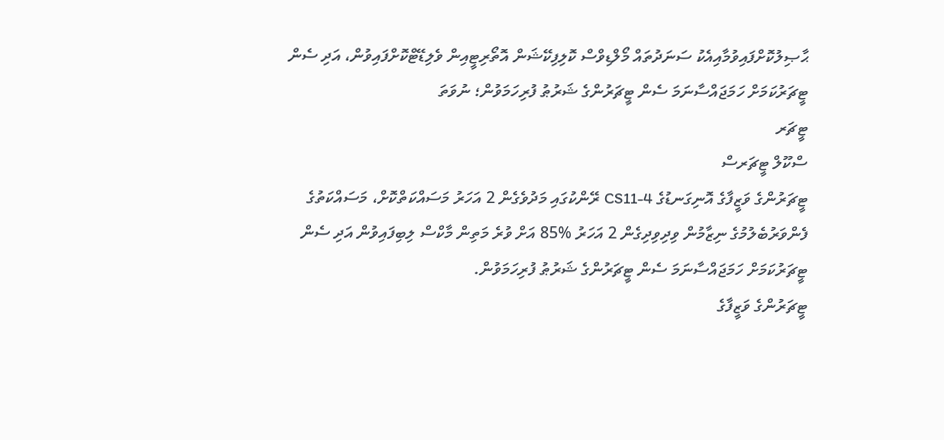ޙާޞިލުކޮށްފައިވުމާއިއެކު ސަނަދުތައް މޯލްޑިވްސް ކޮލިފިކޭޝަން އޮތޯރިޓީއިން ވެލިޑޭޓްކޮށްފައިވުން، އަދި ސެން ޓީޗަރުކަމަށް ހަމަޖައްސާނަމަ ސެން ޓީޗަރުންގެ ޝަރުޠު ފުރިހަމަވުން؛ ނުވަތަ
ޓީޗަރ
ސްކޫލް ޓީޗަރސް
ޓީޗަރުންގެ ވަޒީފާގެ އޮނިގަނޑުގެ 4-CS11 ރޭންކުގައި މަދުވެގެން 2 އަހަރު މަސައްކަތްކޮށް، މަސައްކަތުގެ ފެންވަރުބެލުމުގެ ނިޒާމުން ވިދިވިދިގެން 2 އަހަރު %85 އަށް ވުރެ މަތިން މާކްސް ލިބިފައިވުން އަދި ސެން ޓީޗަރުކަމަށް ހަމަޖައްސާނަމަ ސެން ޓީޗަރުންގެ ޝަރުޠު ފުރިހަމަވުން.
ޓީޗަރުންގެ ވަޒީފާގެ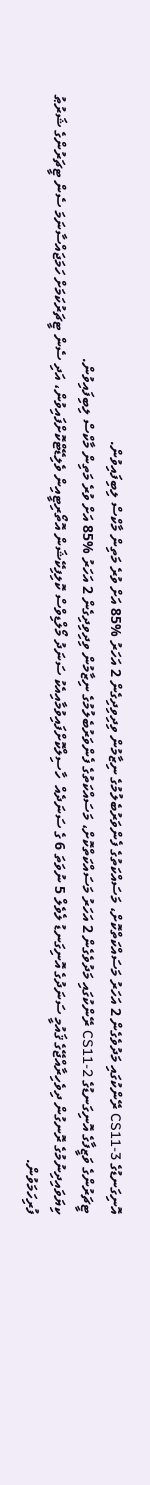އޮނިގަނޑުގެ CS11-3 ރޭންކުގައި މަދުވެގެން 2 އަހަރު މަސައްކަތްކޮށް، މަސައްކަތުގެ ފެންވަރުބެލުމުގެ ނިޒާމުން ވިދިވިދިގެން 2 އަހަރު %85 އަށް ވުރެ މަތިން މާކްސް ލިބިފައިވުން.
ޓީޗަރުންގެ ވަޒީފާގެ އޮނިގަނޑުގެ 2-CS11 ރޭންކުގައި މަދުވެގެން 2 އަހަރު މަސައްކަތްކޮށް، މަސައްކަތުގެ ފެންވަރުބެލުމުގެ ނިޒާމުން ވިދިވިދިގެން 2 އަހަރު %85 އަށް ވުރެ މަތިން މާކްސް ލިބިފައިވުން.
ކިޔަވައިދިނުމުގެ ރޮނގުން ދިވެހިރާއްޖޭގެ ޤައުމީ ސަނަދުގެ އޮނިގަނޑު ލެވެލް 5 ނުވަތަ 6 ގެ ސަނަދެއް  ހާސިލްކޮށްފައިވުމާއިއެކު ސަނަދު މޯލްޑިވްސް ކޮލިފިކޭޝަން އޮތޯރިޓީއިން ވެލިޑޭޓްކޮށްފައިވުން، އަދި ސެން ޓީޗަރުކަމަށް ހަމަޖައްސާނަމަ ސެން ޓީޗަރުންގެ ޝަރުޠު ފުރިހަމަވުން.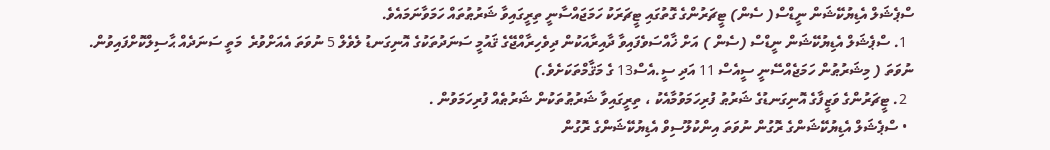ސްޕެޝަލް އެޑިޔުކޭޝަން ނީޑްސް( ސެން) ޓީޗަރުންގެ ގޮތުގައި ޓީޗަރަކު ހަމަޖައްސާނީ ތިރީގައިވާ ޝަރުޠުތައް ހަމަވާނަމައެވެ.
  1. ސްޕެޝަލް އެޑިޔުކޭޝަން ނީޑްސް (ސެން ) އަށް ޚާއްސަވެފައިވާ ދާއިރާއަކުން ދިވެހިރާއްޖޭގެ ޤައުމީ ސަނަދުތަކުގެ އޮނިގަނޑު ލެވެލް 5 ނުވަތަ އެއަށްވުރެ  މަތީ ސަނަދެއް ޙާސިލްކޮށްފައިވުން. ނުވަތަ ( މިޝަރުޠުން ހަމަޖެއްސޭނީ ސީއެސް 11 އަދި ސީ.އެސް13 ގެ މަޤާމްތަކަށެވެ.)
  2. ޓީޗަރުންގެ ވަޒީފާގެ އޮނިގަނޑުގެ ޝަރުޠު ފުރިހަމަވުމާއެކު ، ތިރީގައިވާ ޝަރުޠުތަކުން ޝަރުޠެއް ފުރިހަމަވުން .
  • ސްޕެޝަލް އެޑިޔުކޭޝަންގެ ރޮގުން ނުވަތަ އިންކުލޫސިވް އެޑިޔުކޭޝަންގެ ރޮގުން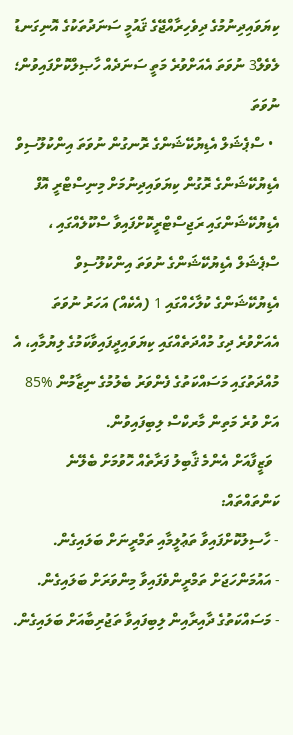ކިޔަވައިދިނުމުގެ ދިވެހިރާއްޖޭގެ ޤައުމީ ސަނަދުތަކުގެ އޮނިގަނޑު ލެވެލް3 ނުވަތަ އެއަށްވުރެ މަތީ ސަނަދެއް ހާޞިލްކޮށްފައިވުން؛ ނުވަތަ
  • ސްޕެޝަލް އެޑިޔުކޭޝަންގެ ރޮނގުން ނުވަތަ އިންކުލޫސިވް އެޑިޔުކޭޝަންގެ ރޮގުން ކިޔަވައިދިނުމަށް މިނިސްޓްރީ އޮފް އެޑިޔުކޭޝަންގައި ރަޖިސްޓްރީކޮށްފައިވާ ސްކޫލެއްގައި ، ސްޕެޝަލް އެޑިޔުކޭޝަންގެ ނުވަތަ އިންކުލޫސިވް  އެޑިޔުކޭޝަންގެ ކުލާހެއްގައި 1 (އެކެއް) އަހަރު ނުވަތަ އެއަށްވުރެ ދިގު މުއްދަތެއްގައި ކިޔަވައިދީފައިވާކަމުގެ ލިޔުމާއި، އެ މުއްދަތުގައި މަސައްކަތުގެ ފެންވަރު ބެލުމުގެ ނިޒާމުން %85 އަށް ވުރެ މަތިން މާރކްސް ލިބިފައިވުން.
  ވަޒީފާއަށް އެންމެ ޤާބިލު ފަރާތެއް ހޮވުމަށް ބެލޭނެ ކަންތައްތައް:
- ހާސިލުކޮށްފައިވާ ތަޢުލީމާއި ތަމްރީނަށް ބަލައިގެން.
- އައުމަންހަޖަށް ތަމްރީންވެފައިވާ މިންވަރަށް ބަލައިގެން.
- މަސައްކަތުގެ ދާއިރާއިން ލިބިފައިވާ ތަޖުރިބާއަށް ބަލައިގެން.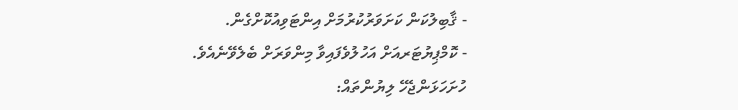- ޤާބިލުކަން ކަށަވަރުކުރުމަށް އިންޓަވިއުކޮށްގެން.
- ކޮމްޕިޔުޓަރއަށް އަހުލުވެފައިވާ މިންވަރަށް ބެލެވޭނެއެވެ.
ހުށަހަޅަންޖެހޭ ލިޔުންތައް: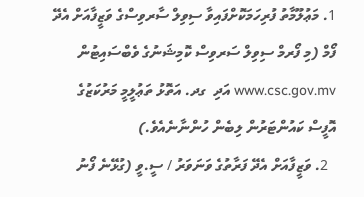1. މަޢުލޫމާތު ފުރިހަމަކޮށްފައިވާ ސިވިލް ސާރވިސްގެ ވަޒީފާއަށް އެދޭ ފޯމް (މި ފޯރމް ސިވިލް ސަރވިސް ކޮމިޝަނުގެ ވެބްސައިޓުން www.csc.gov.mv އަދި  ގދ. އަތޮޅު ތަޢުލީމީ މަރުކަޒުގެ އޮފީސް ކައުންޓަރުން ލިބެން ހުންނާނެއެވެ.)
  2. ވަޒީފާއަށް އެދޭ ފަރާތުގެ ވަނަވަރު / ސީ.ވީ (ގުޅޭނެ ފޯނު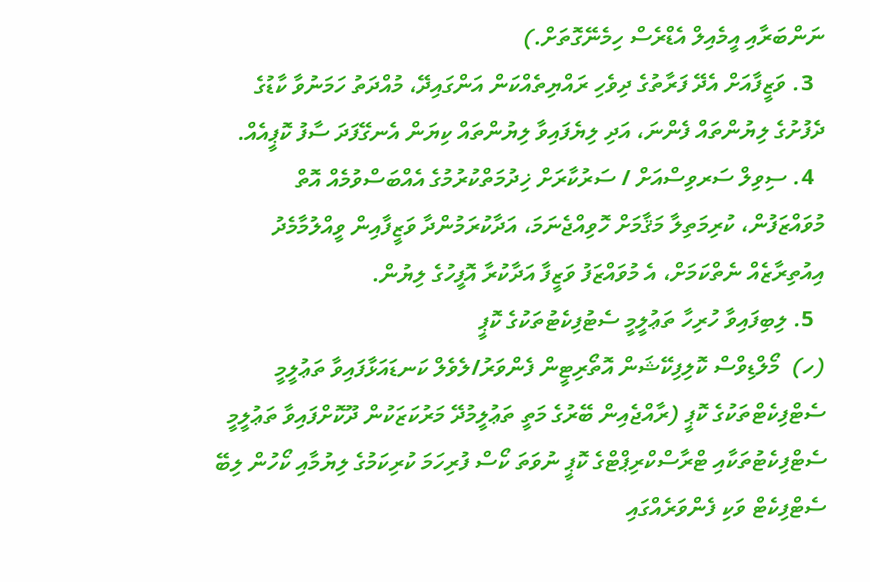ނަންބަރާއި އީމެއިލް އެޑްރެސް ހިމެނޭގޮތަށް.)
  3. ވަޒީފާއަށް އެދޭ ފަރާތުގެ ދިވެހި ރައްޔިތެއްކަން އަންގައިދޭ، މުއްދަތު ހަމަނުވާ ކާޑުގެ ދެފުށުގެ ލިޔުންތައް ފެންނަ، އަދި ލިޔެފައިވާ ލިޔުންތައް ކިޔަން އެނގޭފަދަ ސާފު ކޮޕީއެއް.
  4. ސިވިލް ސަރވިސްއަށް / ސަރުކާރަށް ޚިދުމަތްކުރުމުގެ އެއްބަސްވުމެއް އޮތް މުވައްޒަފުން، ކުރިމަތިލާ މަޤާމަށް ހޮވިއްޖެނަމަ، އަދާކުރަމުންދާ ވަޒީފާއިން ވީއްލުމާމެދު އިއުތިރާޒެއް ނެތްކަމަށް، އެ މުވައްޒަފު ވަޒީފާ އަދާކުރާ އޮފީހުގެ ލިޔުން.
  5. ލިބިފައިވާ ހުރިހާ ތަޢުލީމީ ސެޓުފިކެޓުތަކުގެ ކޮޕީ
(ހ)  މޯލްޑިވްސް ކޮލިފިކޭޝަން އޮތޯރިޓީން ފެންވަރު/ލެވެލް ކަނޑައަޅާފައިވާ ތަޢުލީމީ ސެޓްފިކެޓްތަކުގެ ކޮޕީ (ރާއްޖެއިން ބޭރުގެ މަތީ ތަޢުލީމުދޭ މަރުކަޒަކުން ދޫކޮށްފައިވާ ތަޢުލީމީ ސެޓްފިކެޓުތަކާއި ޓްރާސްކްރިޕްޓްގެ ކޮޕީ ނުވަތަ ކޯސް ފުރިހަމަ ކުރިކަމުގެ ލިޔުމާއި ކޯހުން ލިބޭ ސެޓްފިކެޓް ވަކި ފެންވަރެއްގައި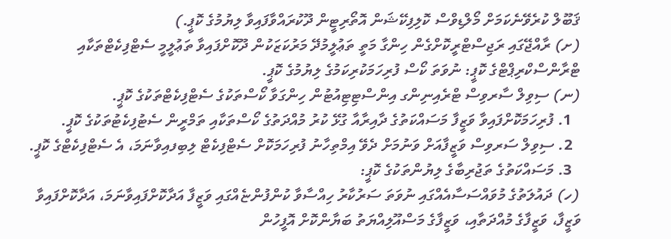ޤަބޫލް ކުރެވޭނެކަމަށް މޯލްޑިވްސް ކޮލިފިކޭޝަން އޮތޯރިޓީން ދޫކުރައްވާފައިވާ ލިޔުމުގެ ކޮޕީ.)
(ށ) ރާއްޖޭގައި ރަޖިސްޓްރީކޮށްގެން ހިންގާ މަތީ ތަޢުލީމުދޭ މަރުކަޒަކުން ދޫކޮށްފައިވާ ތަޢުލީމީ ސެޓްފިކެޓްތަކާއި ޓްރާންސްކްރިޕްޓްގެ ކޮޕީ: ނުވަތަ ކޯސް ފުރިހަމަކުރިކަމުގެ ލިޔުމުގެ ކޮޕީ.
(ނ) ސިވިލް ސާރވިސް ޓްރެއިނިންގ އިންސްޓިޓިއުޓުން ހިންގަވާ ކޯސްތަކުގެ ސެޓްފިކެޓްތަކުގެ ކޮޕީ.
  1. ފުރިހަމަކޮށްފައިވާ ވަޒީފާ މަސައްކަތުގެ ދާއިރާއާ ގުޅޭ ކުރު މުއްދަތުގެ ކޯސްތަކާއި ތަމްރީން ސެޓުފިކެޓުތަކުގެ ކޮޕީ.
  2. ސިވިލް ސަރވިސް ވަޒީފާއަށް ވަނުމަށް ދެވޭ އިމްތިހާނު ފުރިހަމަކޮށް ސެޓްފިކެޓް ލިބިފއިވާނަމަ، އެ ސެޓްފިކެޓްގެ ކޮޕީ.
  3. މަސައްކަތުގެ ތަޖުރިބާގެ ލިޔުންތަކުގެ ކޮޕީ:
(ހ) ދައުލަތުގެ މުވައްސަސާއެއްގައި ނުވަތަ ސަރުކާރު ހިއްސާވާ ކުންފުންޏެއްގައި ވަޒީފާ އަދާކޮށްފައިވާނަމަ، އަދާކޮށްފައިވާ ވަޒީފާ، ވަޒީފާގެ މުއްދަތާއި، ވަޒީފާގެ މަސްއޫލިއްޔަތު ބަޔާންކޮށް އޮފީހުން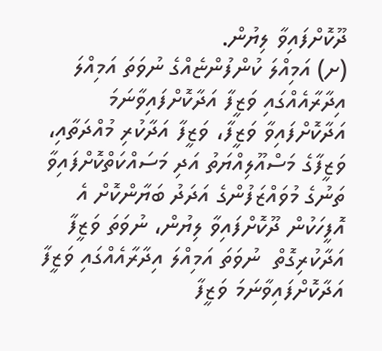ދޫކޮށްފައިވާ ލިޔުން.
(ށ) އަމިއްލަ ކުންފުންޏެއްގެ ނުވަތަ އަމިއްލަ އިދާރާއެއްގައި ވަޒީފާ އަދާކޮށްފައިވާނަމަ އަދާކޮށްފައިވާ ވަޒީފާ، ވަޒީފާ އަދާކުރި މުއްދަތާއި، ވަޒީފާގެ މަސްއޫލިއްޔަތު އަދި މަސައްކަތްކޮށްފައިވާ ތަނުގެ މުވައްޒަފުންގެ އަދަދު ބަޔާންކޮށް އެ އޮފީހަކުން ދޫކޮށްފައިވާ ލިޔުން، ނުވަތަ ވަޒީފާ އަދާކުރިގޮތް  ނުވަތަ އަމިއްލަ އިދާރާއެއްގައި ވަޒީފާ އަދާކޮށްފައިވާނަމަ ވަޒީފާ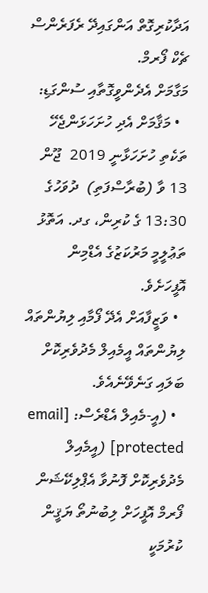އަދާކުރިގޮތް އަންގައިދޭ ރެފަރެންސް ޗެކް ފޯރމް.
މަގާމަށް އެދެންވީގޮތާއި ސުންގަޑި:
  • މަޤާމަށް އެދި ހުށަހަޅަންޖެހޭ ތަކެތި ހުށަހަޅާނީ 2019  ޖޫން 13 ވާ (ބުރާސްފަތި)  ދުވަހުގެ 13:30 ގެ ކުރިން، ގދ. އަތޮޅު ތަޢުލީމީ މަރުކަޒުގެ އެޑްމިން އޮފީހަށެވެ.
  • ވަޒީފާއަށް އެދޭ ފޯމާއި ލިޔުންތައް ލިޔުންތައް އީމެއިލް މެދުވެރިކޮށް ބަލައި ގަނެވޭނެއެވެ.
  • (އީ-މެއިލް އެޑްރެސް: [email protected] (އީމެއިލް މެދުވެރިކޮށް ފޮނުވާ އެޕްލިކޭޝަން ފޯރމް އޮފީހަށް ލިބުނުތޯ ޔަޤީން ކުރުމަކީ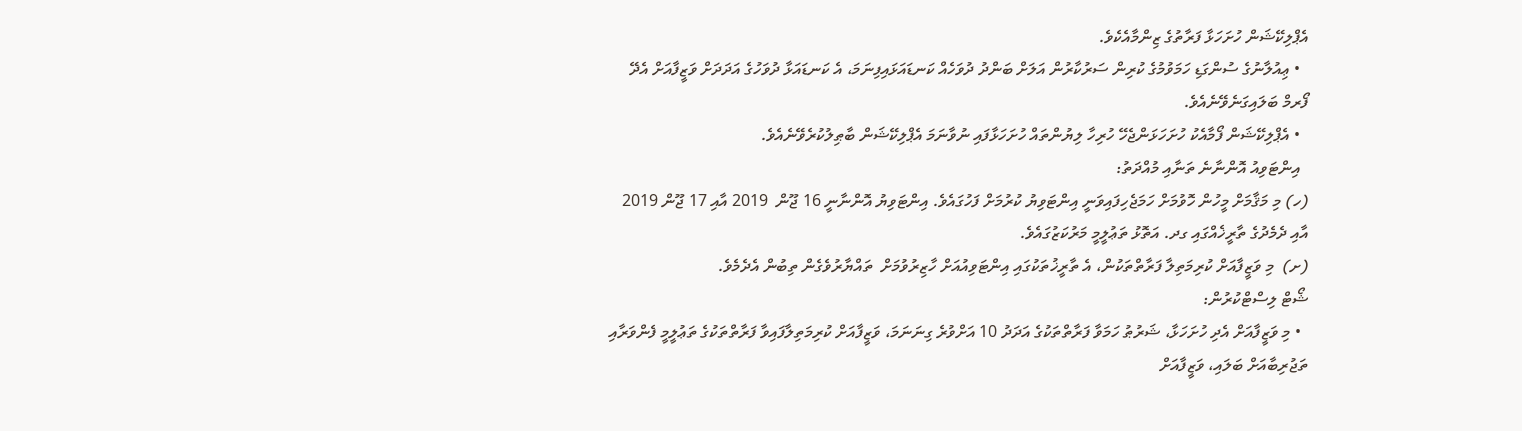އެޕްލިކޭޝަން ހުށަހަޅާ ފަރާތުގެ ޒިންމާއެކެވެ.
  • ޢިއުލާނުގެ ސުންގަޑި ހަމަވުމުގެ ކުރިން ސަރުކާރުން އަލަށް ބަންދު ދުވަހެއް ކަނޑައަޅައިފިނަމަ، އެ ކަނޑައަޅާ ދުވަހުގެ އަދަދަށް ވަޒީފާއަށް އެދޭ ފޯރމް ބަލައިގަނެވޭނެއެވެ.
  • އެޕްލިކޭޝަން ފޯމާއެކު ހުށަހަޅަންޖެހޭ ހުރިހާ ލިޔުންތައް ހުށަހަޅާފައި ނުވާނަމަ އެޕްލިކޭޝަން ބާޠިލުކުރެވޭނެއެވެ.
  އިންޓަވިއު އޮންނާނެ ތަނާއި މުއްދަތު:
(ހ) މި މަޤާމަށް މީހުން ހޮވުމަށް ހަމަޖެހިފައިވަނީ އިންޓަވިޔު ކުރުމަށް ފަހުގައެވެ. އިންޓަވިޔު އޮންނާނީ 16 ޖޫން  2019 އާއި 17 ޖޫން 2019 އާއި ދެމެދުގެ ތާރީޚެއްގައި ގދ. އަތޮޅު ތަޢުލީމީ މަރުކަޒުގައެވެ.
(ށ)  މި ވަޒީފާއަށް ކުރިމަތިލާ ފަރާތްތަކުން، އެ ތާރީޚުތަކުގައި އިންޓަވިއުއަށް ހާޒިރުވުމަށް  ތައްޔާރުވެގެން ތިބުން އެދެމެވެ.
ޝޯޓް ލިސްޓްކުރުން:
  • މި ވަޒީފާއަށް އެދި ހުށަހަޅާ، ޝަރުޠު ހަމަވާ ފަރާތްތަކުގެ އަދަދު 10 އަށްވުރެ ގިނަނަމަ، ވަޒީފާއަށް ކުރިމަތިލާފައިވާ ފަރާތްތަކުގެ ތަޢުލީމީ ފެންވަރާއި ތަޖުރިބާއަށް ބަލައި، ވަޒީފާއަށް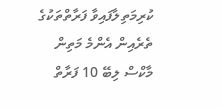ކުރިމަތިލާފައިވާ ފަރާތްތަކުގެ ތެރެއިން އެންމެ މަތިން މާކްސް ލިބޭ 10 ފަރާތް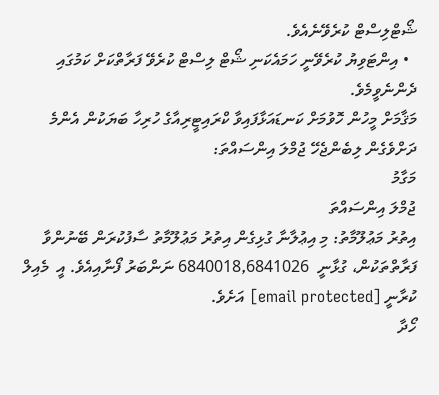ޝޯޓްލިސްޓް ކުރެވޭނެއެވެ.
  • އިންޓަވިޔު ކުރެވޭނީ ހަމައެކަނި ޝޯޓް ލިސްޓް ކުރެވޭ ފަރާތްކަށް ކަމުގައި ދެންނެވީމެވެ.
މަޤާމަށް މީހުން ހޮވުމަށް ކަނޑައަޅާފައިވާ ކްރައިޓީރިއާގެ ހުރިހާ ބަޔަކުން އެންމެ ދަށްވެގެން ލިބެންޖެހޭ ޖުމްލަ އިންސައްތަ:
މަގާމު
ޖުމްލަ އިންސައްތަ
އިތުރު މަޢުލޫމާތު: މި އިޢުލާނާ ގުޅިގެން އިތުރު މަޢުލޫމާތު ސާފުކުރަން ބޭނުންވާ ފަރާތްތަކުން، ގުޅާނީ  6840018,6841026 ނަންބަރު ފޯނާއިއެވެ. އީ  މެއިލް ކުރާނީ [email protected] އަށެވެ.
ހޯދާ